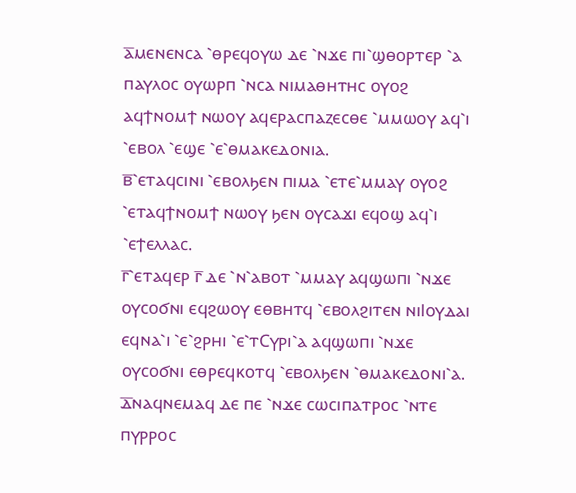ⲁ̅ⲙⲉⲛⲉⲛⲥⲁ ⳿ⲑⲣⲉϥⲟⲩⲱ ⲇⲉ ⳿ⲛϫⲉ ⲡⲓ⳿ϣⲑⲟⲣⲧⲉⲣ ⳿ⲁ ⲡⲁⲩⲗⲟⲥ ⲟⲩⲱⲣⲡ ⳿ⲛⲥⲁ ⲛⲓⲙⲁⲑⲏⲧⲏⲥ ⲟⲩⲟϩ ⲁϥϯⲛⲟⲙϯ ⲛⲱⲟⲩ ⲁϥⲉⲣⲁⲥⲡⲁⲍⲉⲥⲑⲉ ⳿ⲙⲙⲱⲟⲩ ⲁϥ⳿ⲓ ⳿ⲉⲃⲟⲗ ⳿ⲉϣⲉ ⳿ⲉ⳿ⲑⲙⲁⲕⲉⲇⲟⲛⲓⲁ.
ⲃ̅⳿ⲉⲧⲁϥⲥⲓⲛⲓ ⳿ⲉⲃⲟⲗϧⲉⲛ ⲡⲓⲙⲁ ⳿ⲉⲧⲉ⳿ⲙⲙⲁⲩ ⲟⲩⲟϩ ⳿ⲉⲧⲁϥϯⲛⲟⲙϯ ⲛⲱⲟⲩ ϧⲉⲛ ⲟⲩⲥⲁϫⲓ ⲉϥⲟϣ ⲁϥ⳿ⲓ ⳿ⲉϯⲉⲗⲗⲁⲥ.
ⲅ̅⳿ⲉⲧⲁϥⲉⲣ ⲅ̅ ⲇⲉ ⳿ⲛ⳿ⲁⲃⲟⲧ ⳿ⲙⲙⲁⲩ ⲁϥϣⲱⲡⲓ ⳿ⲛϫⲉ ⲟⲩⲥⲟϭⲛⲓ ⲉϥϩⲱⲟⲩ ⲉⲑⲃⲏⲧϥ ⳿ⲉⲃⲟⲗϩⲓⲧⲉⲛ ⲛⲓⲒⲟⲩⲇⲁⲓ ⲉϥⲛⲁ⳿ⲓ ⳿ⲉ⳿ϩⲣⲏⲓ ⳿ⲉ⳿ⲧⲤⲩⲣⲓ⳿ⲁ ⲁϥϣⲱⲡⲓ ⳿ⲛϫⲉ ⲟⲩⲥⲟϭⲛⲓ ⲉⲑⲣⲉϥⲕⲟⲧϥ ⳿ⲉⲃⲟⲗϧⲉⲛ ⳿ⲑⲙⲁⲕⲉⲇⲟⲛⲓ⳿ⲁ.
ⲇ̅ⲛⲁϥⲛⲉⲙⲁϥ ⲇⲉ ⲡⲉ ⳿ⲛϫⲉ ⲥⲱⲥⲓⲡⲁⲧⲣⲟⲥ ⳿ⲛⲧⲉ ⲡⲩⲣⲣⲟⲥ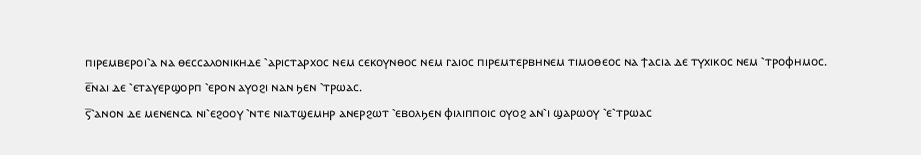ⲡⲓⲣⲉⲙⲃⲉⲣⲟⲓ⳿ⲁ ⲛⲁ ⲑⲉⲥⲥⲁⲗⲟⲛⲓⲕⲏⲇⲉ ⳿ⲁⲣⲓⲥⲧⲁⲣⲭⲟⲥ ⲛⲉⲙ ⲥⲉⲕⲟⲩⲛⲑⲟⲥ ⲛⲉⲙ ⲅⲁⲓⲟⲥ ⲡⲓⲣⲉⲙⲧⲉⲣⲃⲏⲛⲉⲙ ⲧⲓⲙⲟⲑⲉⲟⲥ ⲛⲁ ϯⲁⲥⲓⲁ ⲇⲉ ⲧⲩⲭⲓⲕⲟⲥ ⲛⲉⲙ ⳿ⲧⲣⲟⲫⲏⲙⲟⲥ.
ⲉ̅ⲛⲁⲓ ⲇⲉ ⳿ⲉⲧⲁⲩⲉⲣϣⲟⲣⲡ ⳿ⲉⲣⲟⲛ ⲁⲩⲟϩⲓ ⲛⲁⲛ ϧⲉⲛ ⳿ⲧⲣⲱⲁⲥ.
ⲋ̅⳿ⲁⲛⲟⲛ ⲇⲉ ⲙⲉⲛⲉⲛⲥⲁ ⲛⲓ⳿ⲉϩⲟⲟⲩ ⳿ⲛⲧⲉ ⲛⲓⲁⲧϣⲉⲙⲏⲣ ⲁⲛⲉⲣϩⲱⲧ ⳿ⲉⲃⲟⲗϧⲉⲛ ⲫⲓⲗⲓⲡⲡⲟⲓⲥ ⲟⲩⲟϩ ⲁⲛ⳿ⲓ ϣⲁⲣⲱⲟⲩ ⳿ⲉ⳿ⲧⲣⲱⲁⲥ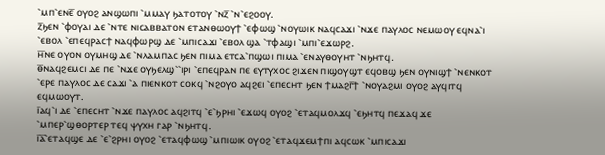⳿ⲙⲡ⳿ⲉⲛⲉ̅ ⲟⲩⲟϩ ⲁⲛϣⲱⲡⲓ ⳿ⲙⲙⲁⲩ ϧⲁⲧⲟⲧⲟⲩ ⳿ⲛⲍ̅ ⳿ⲛ⳿ⲉϩⲟⲟⲩ.
ⲍ̅ϧⲉⲛ ⳿ⲫⲟⲩⲁⲓ ⲇⲉ ⳿ⲛⲧⲉ ⲛⲓⲥⲁⲃⲃⲁⲧⲟⲛ ⲉⲧⲁⲛⲑⲱⲟⲩϯ ⳿ⲉⲫⲱϣ ⳿ⲛⲟⲩⲱⲓⲕ ⲛⲁϥⲥⲁϫⲓ ⳿ⲛϫⲉ ⲡⲁⲩⲗⲟⲥ ⲛⲉⲙⲱⲟⲩ ⲉϥⲛⲁ⳿ⲓ ⳿ⲉⲃⲟⲗ ⳿ⲉⲡⲉϥⲣⲁⲥϯ ⲛⲁϥⲫⲱⲣϣ ⲇⲉ ⳿ⲙⲡⲓⲥⲁϫⲓ ⳿ⲉⲃⲟⲗ ϣⲁ ⳿ⲧⲫⲁϣⲓ ⳿ⲙⲡⲓ⳿ⲉϫⲱⲣϩ.
ⲏ̅ⲛⲉ ⲟⲩⲟⲛ ⲟⲩⲙⲏϣ ⲇⲉ ⳿ⲛⲗⲁⲙⲡⲁⲥ ϧⲉⲛ ⲡⲓⲙⲁ ⲉⲧⲥⲁ⳿ⲡϣⲱⲓ ⲡⲓⲙⲁ ⳿ⲉⲛⲁⲩⲑⲟⲩⲏⲧ ⳿ⲛϧⲏⲧϥ.
ⲑ̅ⲛⲁϥϩⲉⲙⲥⲓ ⲇⲉ ⲡⲉ ⳿ⲛϫⲉ ⲟⲩϧⲉⲗϣ⳿⳿ⲓⲣⲓ ⳿ⲉⲡⲉϥⲣⲁⲛ ⲡⲉ ⲉⲩⲧⲩⲭⲟⲥ ϩⲓϫⲉⲛ ⲡⲓϣⲟⲩϣⲧ ⲉϥⲟⲃϣ ϧⲉⲛ ⲟⲩⲛⲓϣϯ ⳿ⲛⲉⲛⲕⲟⲧ ⳿ⲉⲣⲉ ⲡⲁⲩⲗⲟⲥ ⲇⲉ ⲥⲁϫⲓ ⳿ⲁ ⲡⲓⲉⲛⲕⲟⲧ ⲥⲟⲕϥ ⳿ⲛϩⲟⲩⲟ ⲁϥϩⲉⲓ ⳿ⲉⲡⲉⲥⲏⲧ ϧⲉⲛ ϯⲙⲁϩⲅ̅ϯ ⳿ⲛⲟⲩⲁϩⲙⲓ ⲟⲩⲟϩ ⲁⲩϥⲓⲧϥ ⲉϥⲙⲱⲟⲩⲧ.
ⲓ̅ⲁϥ⳿ⲓ ⲇⲉ ⳿ⲉⲡⲉⲥⲏⲧ ⳿ⲛϫⲉ ⲡⲁⲩⲗⲟⲥ ⲁϥϩⲓⲧϥ ⳿ⲉ⳿ϧⲣⲏⲓ ⳿ⲉϫⲱϥ ⲟⲩⲟϩ ⳿ⲉⲧⲁϥⲙⲟⲗϫϥ ⳿ⲉϧⲏⲧϥ ⲡⲉϫⲁϥ ϫⲉ ⳿ⲙⲡⲉⲣ⳿ϣⲑⲟⲣⲧⲉⲣ ⲧⲉϥ ⲯⲩⲭⲏ ⲅⲁⲣ ⳿ⲛϧⲏⲧϥ.
ⲓ̅ⲁ̅⳿ⲉⲧⲁϥϣⲉ ⲇⲉ ⳿ⲉ⳿ϩⲣⲏⲓ ⲟⲩⲟϩ ⳿ⲉⲧⲁϥⲫⲱϣ ⳿ⲙⲡⲓⲱⲓⲕ ⲟⲩⲟϩ ⳿ⲉⲧⲁϥϫⲉⲙϯⲡⲓ ⲁϥⲥⲱⲕ ⳿ⲙⲡⲓⲥⲁϫⲓ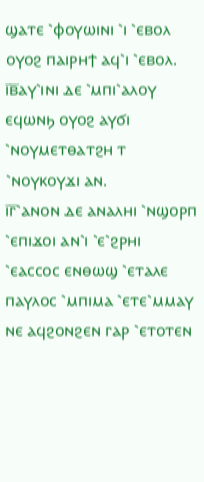ϣⲁⲧⲉ ⳿ⲫⲟⲩⲱⲓⲛⲓ ⳿ⲓ ⳿ⲉⲃⲟⲗ ⲟⲩⲟϩ ⲡⲁⲓⲣⲏϯ ⲁϥ⳿ⲓ ⳿ⲉⲃⲟⲗ.
ⲓ̅ⲃ̅ⲁⲩ⳿ⲓⲛⲓ ⲇⲉ ⳿ⲙⲡⲓ⳿ⲁⲗⲟⲩ ⲉϥⲱⲛϧ ⲟⲩⲟϩ ⲁⲩϭⲓ ⳿ⲛⲟⲩⲙⲉⲧⲑⲁⲧϩⲏ ⲧ ⳿ⲛⲟⲩⲕⲟⲩϫⲓ ⲁⲛ.
ⲓ̅ⲅ̅⳿ⲁⲛⲟⲛ ⲇⲉ ⲁⲛⲁⲗⲏⲓ ⳿ⲛϣⲟⲣⲡ ⳿ⲉⲡⲓϫⲟⲓ ⲁⲛ⳿ⲓ ⳿ⲉ⳿ϩⲣⲏⲓ ⳿ⲉⲁⲥⲥⲟⲥ ⲉⲛⲑⲱϣ ⳿ⲉⲧⲁⲗⲉ ⲡⲁⲩⲗⲟⲥ ⳿ⲙⲡⲓⲙⲁ ⳿ⲉⲧⲉ⳿ⲙⲙⲁⲩ ⲛⲉ ⲁϥϩⲟⲛϩⲉⲛ ⲅⲁⲣ ⳿ⲉⲧⲟⲧⲉⲛ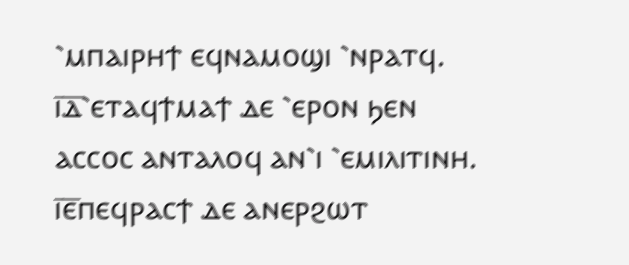⳿ⲙⲡⲁⲓⲣⲏϯ ⲉϥⲛⲁⲙⲟϣⲓ ⳿ⲛⲣⲁⲧϥ.
ⲓ̅ⲇ̅⳿ⲉⲧⲁϥϯⲙⲁϯ ⲇⲉ ⳿ⲉⲣⲟⲛ ϧⲉⲛ ⲁⲥⲥⲟⲥ ⲁⲛⲧⲁⲗⲟϥ ⲁⲛ⳿ⲓ ⳿ⲉⲙⲓⲗⲓⲧⲓⲛⲏ.
ⲓ̅ⲉ̅ⲡⲉϥⲣⲁⲥϯ ⲇⲉ ⲁⲛⲉⲣϩⲱⲧ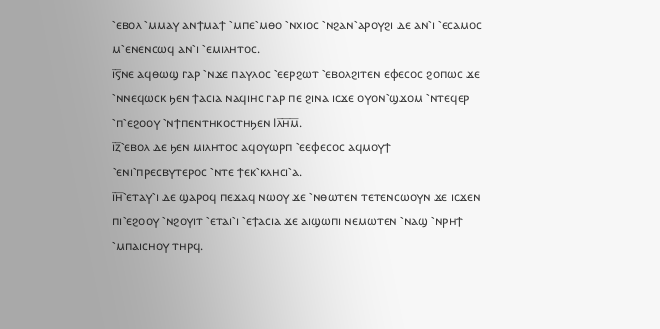⳿ⲉⲃⲟⲗ ⳿ⲙⲙⲁⲩ ⲁⲛϯⲙⲁϯ ⳿ⲙⲡⲉ⳿ⲙⲑⲟ ⳿ⲛⲭⲓⲟⲥ ⳿ⲛϩⲁⲛ⳿ⲁⲣⲟⲩϩⲓ ⲇⲉ ⲁⲛ⳿ⲓ ⳿ⲉⲥⲁⲙⲟⲥ ⲙ⳿ⲉⲛⲉⲛⲥⲱϥ ⲁⲛ⳿ⲓ ⳿ⲉⲙⲓⲗⲏⲧⲟⲥ.
ⲓ̅ⲋ̅ⲛⲉ ⲁϥⲑⲱϣ ⲅⲁⲣ ⳿ⲛϫⲉ ⲡⲁⲩⲗⲟⲥ ⳿ⲉⲉⲣϩⲱⲧ ⳿ⲉⲃⲟⲗϩⲓⲧⲉⲛ ⲉⲫⲉⲥⲟⲥ ϩⲟⲡⲱⲥ ϫⲉ ⳿ⲛⲛⲉϥⲱⲥⲕ ϧⲉⲛ ϯⲁⲥⲓⲁ ⲛⲁϥⲓⲏⲥ ⲅⲁⲣ ⲡⲉ ϩⲓⲛⲁ ⲓⲥϫⲉ ⲟⲩⲟⲛ⳿ϣϫⲟⲙ ⳿ⲛⲧⲉϥⲉⲣ ⳿ⲡ⳿ⲉϩⲟⲟⲩ ⳿ⲛϯⲡⲉⲛⲧⲏⲕⲟⲥⲧⲏϧⲉⲛ Ⲓⲗ̅ⲏ̅ⲙ̅.
ⲓ̅ⲍ̅⳿ⲉⲃⲟⲗ ⲇⲉ ϧⲉⲛ ⲙⲓⲗⲏⲧⲟⲥ ⲁϥⲟⲩⲱⲣⲡ ⳿ⲉⲉⲫⲉⲥⲟⲥ ⲁϥⲙⲟⲩϯ ⳿ⲉⲛⲓ⳿ⲡⲣⲉⲥⲃⲩⲧⲉⲣⲟⲥ ⳿ⲛⲧⲉ ϯⲉⲕ⳿ⲕⲗⲏⲥⲓ⳿ⲁ.
ⲓ̅ⲏ̅⳿ⲉⲧⲁⲩ⳿ⲓ ⲇⲉ ϣⲁⲣⲟϥ ⲡⲉϫⲁϥ ⲛⲱⲟⲩ ϫⲉ ⳿ⲛⲑⲱⲧⲉⲛ ⲧⲉⲧⲉⲛⲥⲱⲟⲩⲛ ϫⲉ ⲓⲥϫⲉⲛ ⲡⲓ⳿ⲉϩⲟⲟⲩ ⳿ⲛϩⲟⲩⲓⲧ ⳿ⲉⲧⲁⲓ⳿ⲓ ⳿ⲉϯⲁⲥⲓⲁ ϫⲉ ⲁⲓϣⲱⲡⲓ ⲛⲉⲙⲱⲧⲉⲛ ⳿ⲛⲁϣ ⳿ⲛⲣⲏϯ ⳿ⲙⲡⲁⲓⲥⲏⲟⲩ ⲧⲏⲣϥ.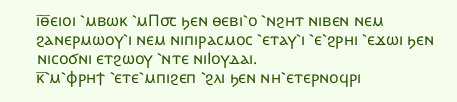ⲓ̅ⲑ̅ⲉⲓⲟⲓ ⳿ⲙⲃⲱⲕ ⳿ⲙⲠ⳪ ϧⲉⲛ ⲑⲉⲃⲓ⳿ⲟ ⳿ⲛϩⲏⲧ ⲛⲓⲃⲉⲛ ⲛⲉⲙ ϩⲁⲛⲉⲣⲙⲱⲟⲩ⳿ⲓ ⲛⲉⲙ ⲛⲓⲡⲓⲣⲁⲥⲙⲟⲥ ⳿ⲉⲧⲁⲩ⳿ⲓ ⳿ⲉ⳿ϩⲣⲏⲓ ⳿ⲉϫⲱⲓ ϧⲉⲛ ⲛⲓⲥⲟϭⲛⲓ ⲉⲧϩⲱⲟⲩ ⳿ⲛⲧⲉ ⲛⲓⲒⲟⲩⲇⲁⲓ.
ⲕ̅⳿ⲙ⳿ⲫⲣⲏϯ ⳿ⲉⲧⲉ⳿ⲙⲡⲓϩⲉⲡ ⳿ϩⲗⲓ ϧⲉⲛ ⲛⲏ⳿ⲉⲧⲉⲣⲛⲟϥⲣⲓ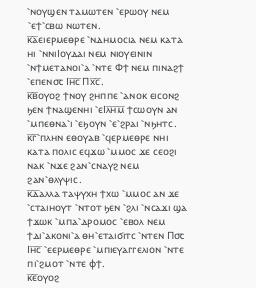⳿ⲛⲟⲩϣⲉⲛ ⲧⲁⲙⲱⲧⲉⲛ ⳿ⲉⲣⲱⲟⲩ ⲛⲉⲙ ⳿ⲉϯ⳿ⲥⲃⲱ ⲛⲱⲧⲉⲛ.
ⲕ̅ⲁ̅ⲉⲓⲉⲣⲙⲉⲑⲣⲉ ⳿ⲛⲇⲏⲙⲟⲥⲓⲁ ⲛⲉⲙ ⲕⲁⲧⲁ ⲏⲓ ⳿ⲛⲛⲓⲒⲟⲩⲇⲁⲓ ⲛⲉⲙ ⲛⲓⲟⲩⲉⲓⲛⲓⲛ ⳿ⲛϯⲙⲉⲧⲁⲛⲟⲓ⳿ⲁ ⳿ⲛⲧⲉ Ⲫϯ ⲛⲉⲙ ⲡⲓⲛⲁϩϯ ⳿ⲉⲡⲉⲛ⳪ Ⲓⲏ̅ⲥ̅ Ⲡⲭ̅ⲥ̅.
ⲕ̅ⲃ̅ⲟⲩⲟϩ ϯⲛⲟⲩ ϩⲏⲡⲡⲉ ⳿ⲁⲛⲟⲕ ⲉⲓⲥⲟⲛϩ ϧⲉⲛ ϯⲛⲁϣⲉⲛⲏⲓ ⳿ⲉⲒⲗ̅ⲏ̅ⲙ̅ ϯⲥⲱⲟⲩⲛ ⲁⲛ ⳿ⲙⲡⲉⲑⲛⲁ⳿ⲓ ⳿ⲉϧⲟⲩⲛ ⳿ⲉ⳿ϩⲣⲁⲓ ⳿ⲛϧⲏⲧⲥ.
ⲕ̅ⲅ̅⳿ⲡⲗⲏⲛ ⲉⲑⲟⲩⲁⲃ ⳿ϥⲉⲣⲙⲉⲑⲣⲉ ⲛⲏⲓ ⲕⲁⲧⲁ ⲡⲟⲗⲓⲥ ⲉϥϫⲱ ⳿ⲙⲙⲟⲥ ϫⲉ ⲥⲉⲟϩⲓ ⲛⲁⲕ ⳿ⲛϫⲉ ϩⲁⲛ⳿ⲥⲛⲁⲩϩ ⲛⲉⲙ ϩⲁⲛ⳿ⲑⲗⲩⲯⲓⲥ.
ⲕ̅ⲇ̅ⲁⲗⲗⲁ ⲧⲁⲯⲩⲭⲏ ϯⲭⲱ ⳿ⲙⲙⲟⲥ ⲁⲛ ϫⲉ ⳿ⲥⲧⲁⲓⲏⲟⲩⲧ ⳿ⲛⲧⲟⲧ ϧⲉⲛ ⳿ϩⲗⲓ ⳿ⲛⲥⲁϫⲓ ϣⲁ ϯϫⲱⲕ ⳿ⲙⲡⲁ⳿ⲇⲣⲟⲙⲟⲥ ⳿ⲉⲃⲟⲗ ⲛⲉⲙ ϯⲇⲓ⳿ⲁⲕⲟⲛⲓ⳿ⲁ ⲑⲏ⳿ⲉⲧⲁⲓϭⲓⲧⲥ ⳿ⲛⲧⲉⲛ Ⲡ⳪ Ⲓⲏ̅ⲥ̅ ⳿ⲉⲉⲣⲙⲉⲑⲣⲉ ⳿ⲙⲡⲓⲉⲩⲁⲅⲅⲉⲗⲓⲟⲛ ⳿ⲛⲧⲉ ⲡⲓ⳿ϩⲙⲟⲧ ⳿ⲛⲧⲉ ⲫϯ.
ⲕ̅ⲉ̅ⲟⲩⲟϩ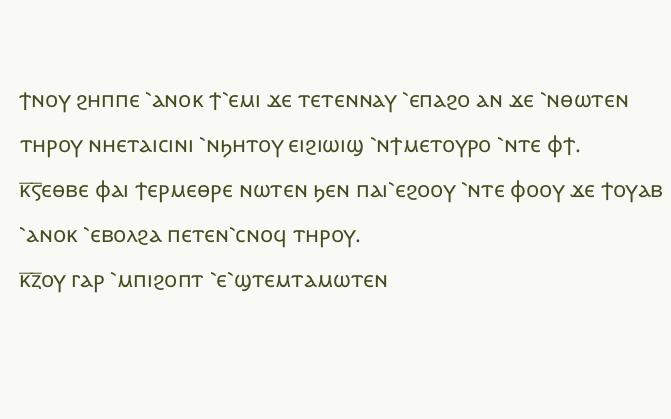ϯⲛⲟⲩ ϩⲏⲡⲡⲉ ⳿ⲁⲛⲟⲕ ϯ⳿ⲉⲙⲓ ϫⲉ ⲧⲉⲧⲉⲛⲛⲁⲩ ⳿ⲉⲡⲁϩⲟ ⲁⲛ ϫⲉ ⳿ⲛⲑⲱⲧⲉⲛ ⲧⲏⲣⲟⲩ ⲛⲏⲉⲧⲁⲓⲥⲓⲛⲓ ⳿ⲛϧⲏⲧⲟⲩ ⲉⲓϩⲓⲱⲓϣ ⳿ⲛϯⲙⲉⲧⲟⲩⲣⲟ ⳿ⲛⲧⲉ ⲫϯ.
ⲕ̅ⲋ̅ⲉⲑⲃⲉ ⲫⲁⲓ ϯⲉⲣⲙⲉⲑⲣⲉ ⲛⲱⲧⲉⲛ ϧⲉⲛ ⲡⲁⲓ⳿ⲉϩⲟⲟⲩ ⳿ⲛⲧⲉ ⲫⲟⲟⲩ ϫⲉ ϯⲟⲩⲁⲃ ⳿ⲁⲛⲟⲕ ⳿ⲉⲃⲟⲗϩⲁ ⲡⲉⲧⲉⲛ⳿ⲥⲛⲟϥ ⲧⲏⲣⲟⲩ.
ⲕ̅ⲍ̅ⲟⲩ ⲅⲁⲣ ⳿ⲙⲡⲓϩⲟⲡⲧ ⳿ⲉ⳿ϣⲧⲉⲙⲧⲁⲙⲱⲧⲉⲛ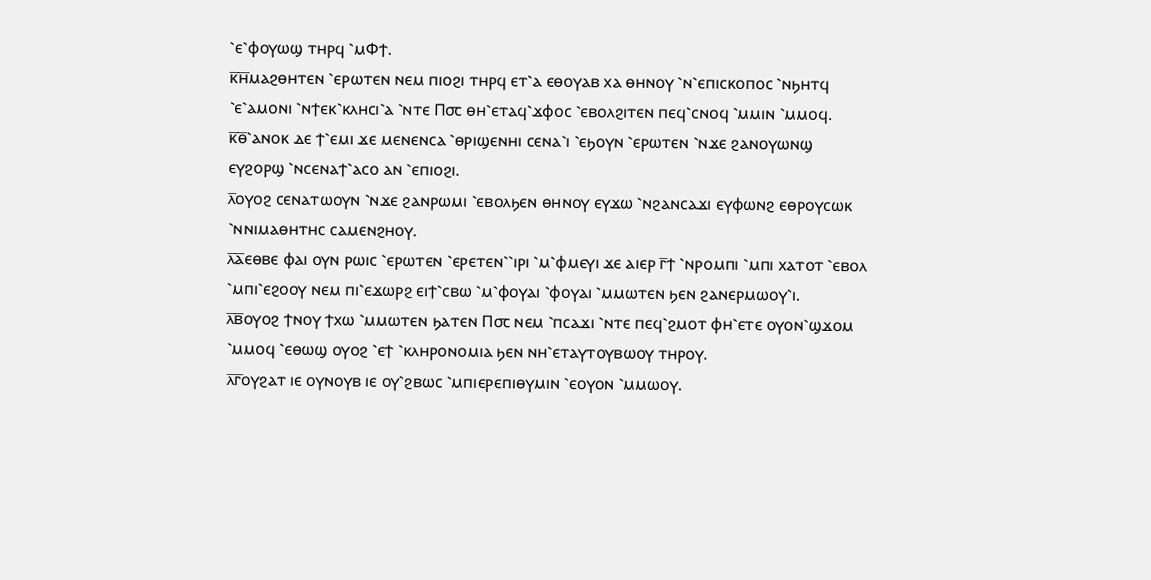⳿ⲉ⳿ⲫⲟⲩⲱϣ ⲧⲏⲣϥ ⳿ⲙⲪϯ.
ⲕ̅ⲏ̅ⲙⲁϩⲑⲏⲧⲉⲛ ⳿ⲉⲣⲱⲧⲉⲛ ⲛⲉⲙ ⲡⲓⲟϩⲓ ⲧⲏⲣϥ ⲉⲧ⳿ⲁ ⲉⲑⲟⲩⲁⲃ ⲭⲁ ⲑⲏⲛⲟⲩ ⳿ⲛ⳿ⲉⲡⲓⲥⲕⲟⲡⲟⲥ ⳿ⲛϧⲏⲧϥ ⳿ⲉ⳿ⲁⲙⲟⲛⲓ ⳿ⲛϯⲉⲕ⳿ⲕⲗⲏⲥⲓ⳿ⲁ ⳿ⲛⲧⲉ Ⲡ⳪ ⲑⲏ⳿ⲉⲧⲁϥ⳿ϫⲫⲟⲥ ⳿ⲉⲃⲟⲗϩⲓⲧⲉⲛ ⲡⲉϥ⳿ⲥⲛⲟϥ ⳿ⲙⲙⲓⲛ ⳿ⲙⲙⲟϥ.
ⲕ̅ⲑ̅⳿ⲁⲛⲟⲕ ⲇⲉ ϯ⳿ⲉⲙⲓ ϫⲉ ⲙⲉⲛⲉⲛⲥⲁ ⳿ⲑⲣⲓϣⲉⲛⲏⲓ ⲥⲉⲛⲁ⳿ⲓ ⳿ⲉϧⲟⲩⲛ ⳿ⲉⲣⲱⲧⲉⲛ ⳿ⲛϫⲉ ϩⲁⲛⲟⲩⲱⲛϣ ⲉⲩϩⲟⲣϣ ⳿ⲛⲥⲉⲛⲁϯ⳿ⲁⲥⲟ ⲁⲛ ⳿ⲉⲡⲓⲟϩⲓ.
ⲗ̅ⲟⲩⲟϩ ⲥⲉⲛⲁⲧⲱⲟⲩⲛ ⳿ⲛϫⲉ ϩⲁⲛⲣⲱⲙⲓ ⳿ⲉⲃⲟⲗϧⲉⲛ ⲑⲏⲛⲟⲩ ⲉⲩϫⲱ ⳿ⲛϩⲁⲛⲥⲁϫⲓ ⲉⲩⲫⲱⲛϩ ⲉⲑⲣⲟⲩⲥⲱⲕ ⳿ⲛⲛⲓⲙⲁⲑⲏⲧⲏⲥ ⲥⲁⲙⲉⲛϩⲏⲟⲩ.
ⲗ̅ⲁ̅ⲉⲑⲃⲉ ⲫⲁⲓ ⲟⲩⲛ ⲣⲱⲓⲥ ⳿ⲉⲣⲱⲧⲉⲛ ⳿ⲉⲣⲉⲧⲉⲛ⳿⳿ⲓⲣⲓ ⳿ⲙ⳿ⲫⲙⲉⲩⲓ ϫⲉ ⲁⲓⲉⲣ ⲅ̅ϯ ⳿ⲛⲣⲟⲙⲡⲓ ⳿ⲙⲡⲓ ⲭⲁⲧⲟⲧ ⳿ⲉⲃⲟⲗ ⳿ⲙⲡⲓ⳿ⲉϩⲟⲟⲩ ⲛⲉⲙ ⲡⲓ⳿ⲉϫⲱⲣϩ ⲉⲓϯ⳿ⲥⲃⲱ ⳿ⲙ⳿ⲫⲟⲩⲁⲓ ⳿ⲫⲟⲩⲁⲓ ⳿ⲙⲙⲱⲧⲉⲛ ϧⲉⲛ ϩⲁⲛⲉⲣⲙⲱⲟⲩ⳿ⲓ.
ⲗ̅ⲃ̅ⲟⲩⲟϩ ϯⲛⲟⲩ ϯⲭⲱ ⳿ⲙⲙⲱⲧⲉⲛ ϧⲁⲧⲉⲛ Ⲡ⳪ ⲛⲉⲙ ⳿ⲡⲥⲁϫⲓ ⳿ⲛⲧⲉ ⲡⲉϥ⳿ϩⲙⲟⲧ ⲫⲏ⳿ⲉⲧⲉ ⲟⲩⲟⲛ⳿ϣϫⲟⲙ ⳿ⲙⲙⲟϥ ⳿ⲉⲑⲱϣ ⲟⲩⲟϩ ⳿ⲉϯ ⳿ⲕⲗⲏⲣⲟⲛⲟⲙⲓⲁ ϧⲉⲛ ⲛⲏ⳿ⲉⲧⲁⲩⲧⲟⲩⲃⲱⲟⲩ ⲧⲏⲣⲟⲩ.
ⲗ̅ⲅ̅ⲟⲩϩⲁⲧ ⲓⲉ ⲟⲩⲛⲟⲩⲃ ⲓⲉ ⲟⲩ⳿ϩⲃⲱⲥ ⳿ⲙⲡⲓⲉⲣⲉⲡⲓⲑⲩⲙⲓⲛ ⳿ⲉⲟⲩⲟⲛ ⳿ⲙⲙⲱⲟⲩ.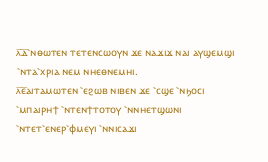ⲗ̅ⲇ̅⳿ⲛⲑⲱⲧⲉⲛ ⲧⲉⲧⲉⲛⲥⲱⲟⲩⲛ ϫⲉ ⲛⲁϫⲓϫ ⲛⲁⲓ ⲁⲩϣⲉⲙϣⲓ ⳿ⲛⲧⲁ⳿ⲭⲣⲓⲁ ⲛⲉⲙ ⲛⲏⲉⲑⲛⲉⲙⲏⲓ.
ⲗ̅ⲉ̅ⲁⲓⲧⲁⲙⲱⲧⲉⲛ ⳿ⲉϩⲱⲃ ⲛⲓⲃⲉⲛ ϫⲉ ⳿ⲥϣⲉ ⳿ⲛϧⲟⲥⲓ ⳿ⲙⲡⲁⲓⲣⲏϯ ⳿ⲛⲧⲉⲛϯⲧⲟⲧⲟⲩ ⳿ⲛⲛⲏⲉⲧϣⲱⲛⲓ ⳿ⲛⲧⲉⲧ⳿ⲉⲛⲉⲣ⳿ⲫⲙⲉⲩⲓ ⳿ⲛⲛⲓⲥⲁϫⲓ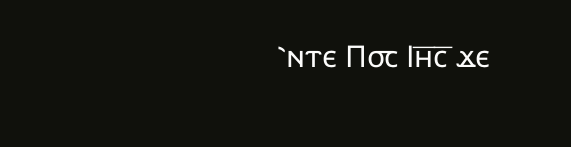⳿ⲛⲧⲉ Ⲡ⳪ Ⲓⲏ̅ⲥ̅ ϫⲉ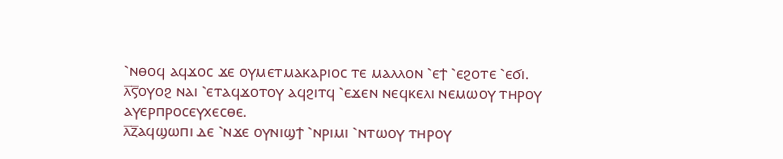⳿ⲛⲑⲟϥ ⲁϥϫⲟⲥ ϫⲉ ⲟⲩⲙⲉⲧⲙⲁⲕⲁⲣⲓⲟⲥ ⲧⲉ ⲙⲁⲗⲗⲟⲛ ⳿ⲉϯ ⳿ⲉϩⲟⲧⲉ ⳿ⲉϭⲓ.
ⲗ̅ⲋ̅ⲟⲩⲟϩ ⲛⲁⲓ ⳿ⲉⲧⲁϥϫⲟⲧⲟⲩ ⲁϥϩⲓⲧϥ ⳿ⲉϫⲉⲛ ⲛⲉϥⲕⲉⲗⲓ ⲛⲉⲙⲱⲟⲩ ⲧⲏⲣⲟⲩ ⲁⲩⲉⲣⲡⲣⲟⲥⲉⲩⲭⲉⲥⲑⲉ.
ⲗ̅ⲍ̅ⲁϥϣⲱⲡⲓ ⲇⲉ ⳿ⲛϫⲉ ⲟⲩⲛⲓϣϯ ⳿ⲛⲣⲓⲙⲓ ⳿ⲛⲧⲱⲟⲩ ⲧⲏⲣⲟⲩ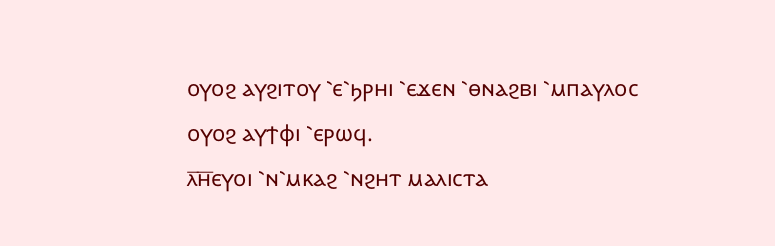ⲟⲩⲟϩ ⲁⲩϩⲓⲧⲟⲩ ⳿ⲉ⳿ϧⲣⲏⲓ ⳿ⲉϫⲉⲛ ⳿ⲑⲛⲁϩⲃⲓ ⳿ⲙⲡⲁⲩⲗⲟⲥ ⲟⲩⲟϩ ⲁⲩϯⲫⲓ ⳿ⲉⲣⲱϥ.
ⲗ̅ⲏ̅ⲉⲩⲟⲓ ⳿ⲛ⳿ⲙⲕⲁϩ ⳿ⲛϩⲏⲧ ⲙⲁⲗⲓⲥⲧⲁ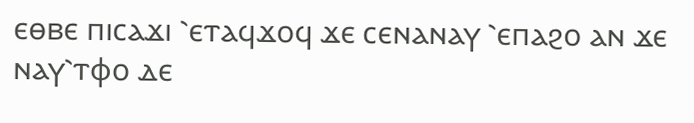ⲉⲑⲃⲉ ⲡⲓⲥⲁϫⲓ ⳿ⲉⲧⲁϥϫⲟϥ ϫⲉ ⲥⲉⲛⲁⲛⲁⲩ ⳿ⲉⲡⲁϩⲟ ⲁⲛ ϫⲉ ⲛⲁⲩ⳿ⲧⲫⲟ ⲇⲉ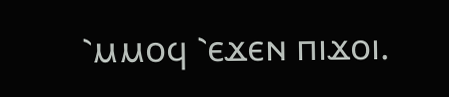⳿ⲙⲙⲟϥ ⳿ⲉϫⲉⲛ ⲡⲓϫⲟⲓ.